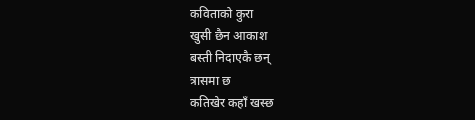कविताको कुरा
खुसी छैन आकाश
बस्ती निदाएकै छन्
त्रासमा छ
कतिखेर कहाँ खस्छ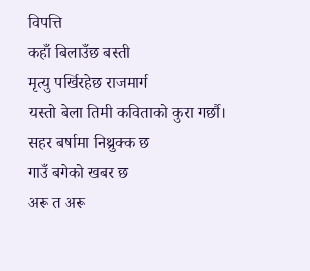विपत्ति
कहाँ बिलाउँछ बस्ती
मृत्यु पर्खिरहेछ राजमार्ग
यस्तो बेला तिमी कविताको कुरा गर्छौ।
सहर बर्षामा निथ्रुक्क छ
गाउँ बगेको खबर छ
अरू त अरू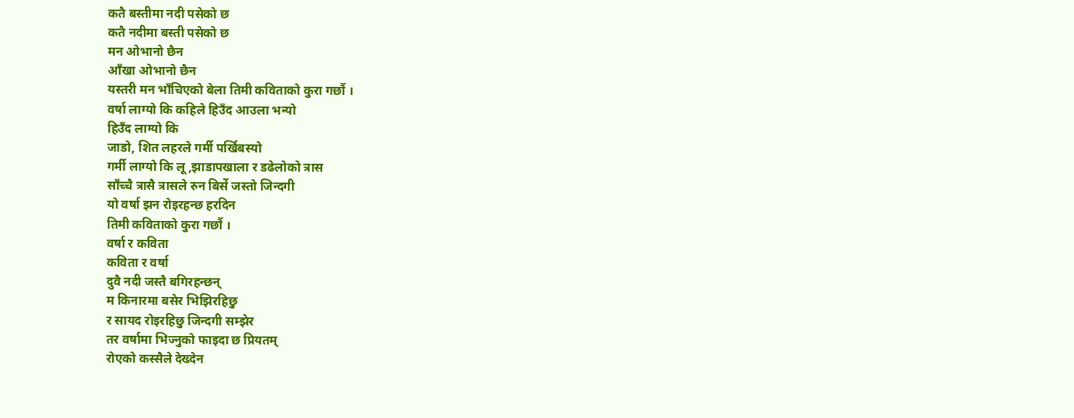कतै बस्तीमा नदी पसेको छ
कतै नदीमा बस्ती पसेको छ
मन ओभानो छैन
आँखा ओभानो छैन
यस्तरी मन भाँचिएको बेला तिमी कविताको कुरा गर्छौ ।
वर्षा लाग्यो कि कहिले हिउँद आउला भन्यो
हिउँद लाग्यो कि
जाडो, शित लहरले गर्मी पर्खिबस्यो
गर्मी लाग्यो कि लू ,झाडापखाला र डढेलोको त्रास
साँच्चै त्रासै त्रासले रुन बिर्से जस्तो जिन्दगी
यो वर्षा झन रोइरहन्छ हरदिन
तिमी कविताको कुरा गर्छौ ।
वर्षा र कविता
कविता र वर्षा
दुवै नदी जस्तै बगिरहन्छन्
म किनारमा बसेर भिझिरहिछु
र सायद रोइरहिछु जिन्दगी सम्झेर
तर वर्षामा भिज्नुको फाइदा छ प्रियतम्
रोएको कस्सैले देख्देन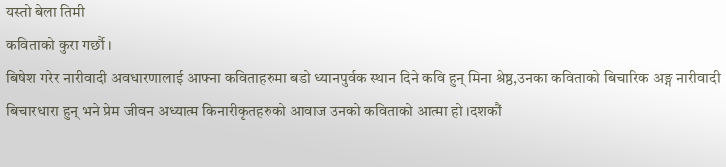यस्तो बेला तिमी
कविताको कुरा गर्छौ ।
बिषेश गरेर नारीवादी अवधारणालाई आफ्ना कविताहरुमा बडो ध्यानपुर्वक स्थान दिने कवि हुन् मिना श्रेष्ठ,उनका कविताको बिचारिक अङ्ग नारीवादी बिचारधारा हुन् भने प्रेम जीवन अध्यात्म किनारीकृतहरुको आवाज उनको कविताको आत्मा हो ।दशकौं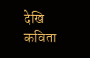देखि कविता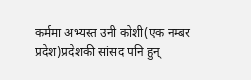कर्ममा अभ्यस्त उनी कोशी(एक नम्बर प्रदेश)प्रदेशकी सांसद पनि हुन्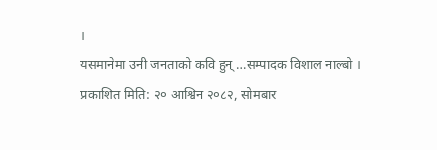।
यसमानेमा उनी जनताको कवि हुन् …सम्पादक विशाल नाल्बो ।
प्रकाशित मिति: २० आश्विन २०८२, सोमबार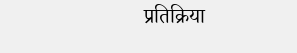प्रतिक्रिया